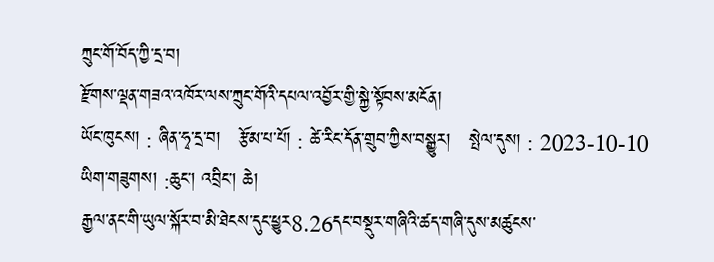ཀྲུང་གོ་བོད་ཀྱི་དྲ་བ།
རྫོགས་ལྡན་གཟའ་འཁོར་ལས་ཀྲུང་གོའི་དཔལ་འབྱོར་གྱི་སྐྱེ་སྟོབས་མངོན།
ཡོང་ཁུངས། : ཞིན་ཧྭ་དྲ་བ།   རྩོམ་པ་པོ། : ཚེ་རིང་དོན་གྲུབ་ཀྱིས་བསྒྱུར།   སྤེལ་དུས། : 2023-10-10
ཡིག་གཟུགས། :ཆུང་། འབྲིང་། ཆེ།
རྒྱལ་ནང་གི་ཡུལ་སྐོར་བ་མི་ཐེངས་དུང་ཕྱུར8.26དང་བསྡུར་གཞིའི་ཚད་གཞི་དུས་མཚུངས་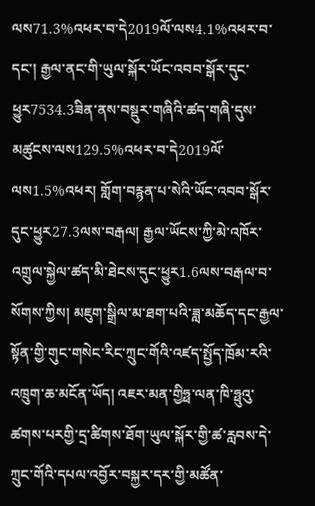ལས71.3%འཕར་བ་དེ2019ལོ་ལས4.1%འཕར་བ་དང་། རྒྱལ་ནང་གི་ཡུལ་སྐོར་ཡོང་འབབ་སྒོར་དུང་ཕྱུར7534.3ཟིན་ནས་བསྡུར་གཞིའི་ཚད་གཞི་དུས་མཚུངས་ལས129.5%འཕར་བ་དེ2019ལོ་ལས1.5%འཕར། གློག་བརྙན་པ་སེའི་ཡོང་འབབ་སྒོར་དུང་ཕྱུར27.3ལས་བརྒལ། རྒྱལ་ཡོངས་ཀྱི་མེ་འཁོར་འགྲུལ་སྐྱེལ་ཚད་མི་ཐེངས་དུང་ཕྱུར1.6ལས་བརྒལ་བ་སོགས་ཀྱིས། མཇུག་སྒྲིལ་མ་ཐག་པའི་ཟླ་མཆོད་དང་རྒྱལ་སྟོན་གྱི་གུང་གསེང་རིང་ཀྲུང་གོའི་འཛད་སྤྱོད་ཁྲོམ་རའི་འཁྲུག་ཆ་མངོན་ཡོད། འཇར་མན་གྱིཧྥ་ལན་ཁི་ཧྥུའུ་ཚགས་པརགྱི་དྲ་ཚིགས་ཐོག་ཡུལ་སྐོར་གྱི་ཚ་རླབས་དེ་ཀྲུང་གོའི་དཔལ་འབྱོར་བསྐྱར་དར་གྱི་མཚོན་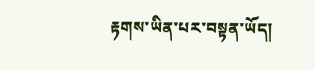རྟགས་ཡིན་པར་བསྟན་ཡོད།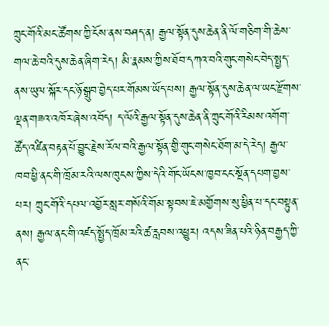ཀྲུང་གོའི་མང་ཚོགས་ཀྱི་ངོས་ནས་བཤད་ན། རྒྱལ་སྟོན་དུས་ཆེན་ནི་ལོ་གཅིག་གི་ཆེས་གལ་ཆེ་བའི་དུས་ཆེན་ཞིག་རེད། མི་རྣམས་ཀྱིས་ཐོབ་དཀའ་བའི་གུང་གསེང་བེད་སྤྱད་ནས་ཡུལ་སྐོར་དང་ཉོ་སྒྲུབ་བྱེད་པར་གོམས་ཡོད་པས། རྒྱལ་སྟོན་དུས་ཆེན་ལ་ཡང་རྫོགས་ལྡན་གཟའ་འཁོར་ཞེས་འབོད། ད་ལོའི་རྒྱལ་སྟོན་དུས་ཆེན་ནི་ཀྲུང་གོའི་རིམས་འགོག་ཚོད་འཛིན་བརྟན་པོ་བྱུང་རྗེས་རོལ་བའི་རྒྱལ་སྟོན་གྱི་གུང་གསེང་ཐོག་མ་དེ་རེད། རྒྱལ་ཁབ་ཕྱི་ནང་གི་ཁྲོམ་རའི་ལས་ཁུངས་ཀྱིས་དེའི་གོང་ཡོངས་ཁྱབ་ངང་སྔོན་དཔག་བྱས་པར། ཀྲུང་གོའི་དཔལ་འབྱོར་སླར་གསོའི་གོམ་སྟབས་ཇེ་མགྱོགས་སུ་ཕྱིན་པ་དང་བསྟུན་ནས། རྒྱལ་ནང་གི་འཛད་སྤྱོད་ཁྲོམ་རའི་ཚ་རླབས་འཕྱུར། འདས་ཟིན་པའི་ཉིན་བརྒྱད་ཀྱི་ནང་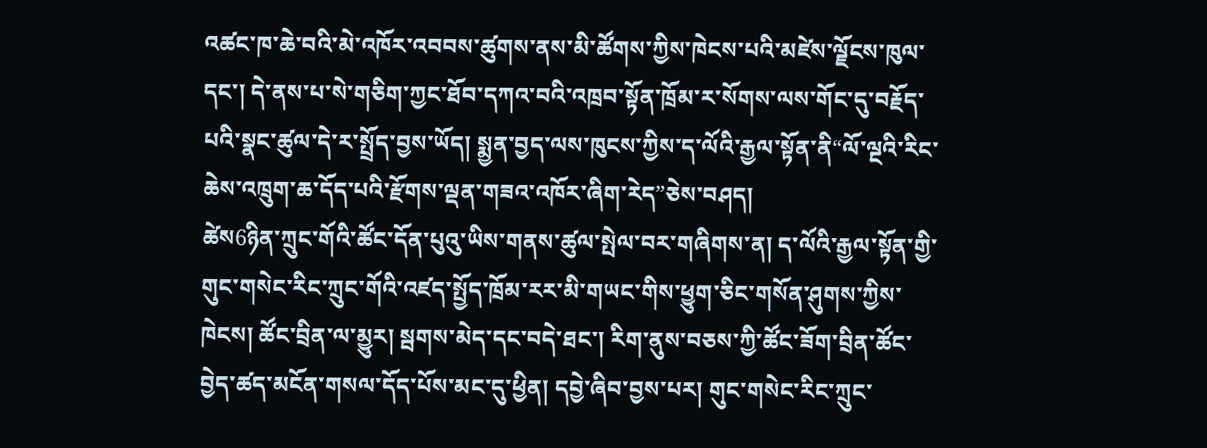འཚང་ཁ་ཆེ་བའི་མེ་འཁོར་འབབས་ཚུགས་ནས་མི་ཚོགས་ཀྱིས་ཁེངས་པའི་མཛེས་ལྗོངས་ཁུལ་དང་། དེ་ནས་པ་སེ་གཅིག་ཀྱང་ཐོབ་དཀའ་བའི་འཁྲབ་སྟོན་ཁྲོམ་ར་སོགས་ལས་གོང་དུ་བརྗོད་པའི་སྣང་ཚུལ་དེ་ར་སྤྲོད་བྱས་ཡོད། སྨྱན་བྱད་ལས་ཁུངས་ཀྱིས་ད་ལོའི་རྒྱལ་སྟོན་ནི“ལོ་ལྔའི་རིང་ཆེས་འཁྲུག་ཆ་དོད་པའི་རྫོགས་ལྡན་གཟའ་འཁོར་ཞིག་རེད”ཅེས་བཤད།
ཚེས6ཉིན་ཀྲུང་གོའི་ཚོང་དོན་པུའུ་ཡིས་གནས་ཚུལ་སྤེལ་བར་གཞིགས་ན། ད་ལོའི་རྒྱལ་སྟོན་གྱི་གུང་གསེང་རིང་ཀྲུང་གོའི་འཛད་སྤྱོད་ཁྲོམ་རར་མི་གཡང་གིས་ཕྱུག་ཅིང་གསོན་ཤུགས་ཀྱིས་ཁེངས། ཚོང་བྲིན་ལ་མྱུར། སྦགས་མེད་དང་བདེ་ཐང་། རིག་ནུས་བཅས་ཀྱི་ཚོང་ཟོག་བྲིན་ཚོང་བྱེད་ཚད་མངོན་གསལ་དོད་པོས་མང་དུ་ཕྱིན། དབྱེ་ཞིབ་བྱས་པར། གུང་གསེང་རིང་ཀྲུང་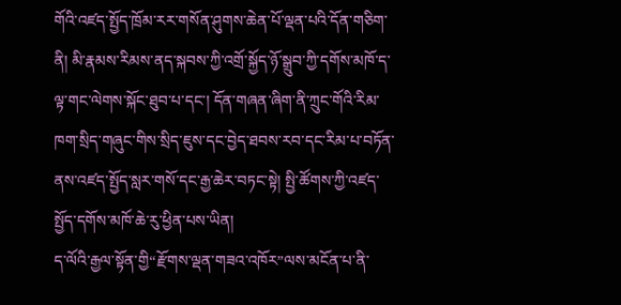གོའི་འཛད་སྤྱོད་ཁྲོམ་རར་གསོན་ཤུགས་ཆེན་པོ་ལྡན་པའི་དོན་གཅིག་ནི། མི་རྣམས་རིམས་ནད་སྐབས་ཀྱི་འགྲོ་སྐྱོད་ཉོ་སྒྲུབ་ཀྱི་དགོས་མཁོ་ད་ལྟ་གང་ལེགས་སྐོང་ཐུབ་པ་དང་། དོན་གཞན་ཞིག་ནི་ཀྲུང་གོའི་རིམ་ཁག་སྲིད་གཞུང་གིས་སྲིད་ཇུས་དང་བྱེད་ཐབས་རབ་དང་རིམ་པ་བཏོན་ནས་འཛད་སྤྱོད་སླར་གསོ་དང་རྒྱ་ཆེར་བཏང་སྟེ། སྤྱི་ཚོགས་ཀྱི་འཛད་སྤྱོད་དགོས་མཁོ་ཆེ་རུ་ཕྱིན་པས་ཡིན།
ད་ལོའི་རྒྱལ་སྟོན་གྱི“རྫོགས་ལྡན་གཟའ་འཁོར”ལས་མངོན་པ་ནི་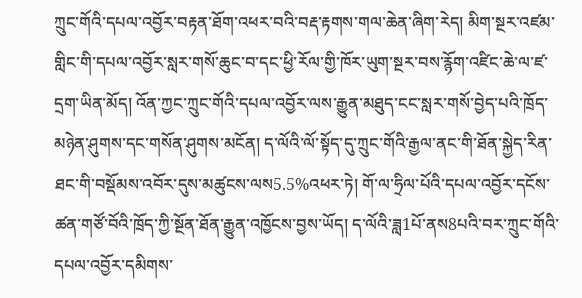ཀྲུང་གོའི་དཔལ་འབྱོར་བརྟན་ཐོག་འཕར་བའི་བརྡ་རྟགས་གལ་ཆེན་ཞིག་རེད། མིག་སྔར་འཛམ་གླིང་གི་དཔལ་འབྱོར་སླར་གསོ་ཆུང་བ་དང་ཕྱི་རོལ་གྱི་ཁོར་ཡུག་སྔར་བས་རྙོག་འཛིང་ཆེ་ལ་ཛ་དྲག་ཡིན་མོད། འོན་ཀྱང་ཀྲུང་གོའི་དཔལ་འབྱོར་ལས་རྒྱུན་མཐུད་ངང་སླར་གསོ་བྱེད་པའི་ཁྲོད་མཉེན་ཤུགས་དང་གསོན་ཤུགས་མངོན། ད་ལོའི་ལོ་སྟོད་དུ་ཀྲུང་གོའི་རྒྱལ་ནང་གི་ཐོན་སྐྱེད་རིན་ཐང་གི་བསྡོམས་འབོར་དུས་མཚུངས་ལས5.5%འཕར་ཏེ། གོ་ལ་ཧྲིལ་པོའི་དཔལ་འབྱོར་དངོས་ཚན་གཙོ་བོའི་ཁྲོད་ཀྱི་སྔོན་ཐོན་རྒྱུན་འཁྱོངས་བྱས་ཡོད། ད་ལོའི་ཟླ1པོ་ནས8པའི་བར་ཀྲུང་གོའི་དཔལ་འབྱོར་དམིགས་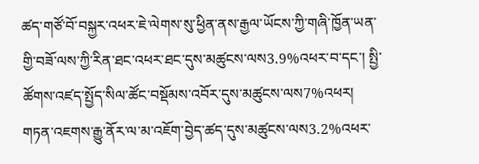ཚད་གཙོ་བོ་བསྐྱར་འཕར་ཇེ་ལེགས་སུ་ཕྱིན་ནས་རྒྱལ་ཡོངས་ཀྱི་གཞི་ཁྱོན་ཡན་གྱི་བཟོ་ལས་ཀྱི་རིན་ཐང་འཕར་ཐང་དུས་མཚུངས་ལས3.9%འཕར་བ་དང་། སྤྱི་ཚོགས་འཛད་སྤྱོད་སིལ་ཚོང་བསྡོམས་འབོར་དུས་མཚུངས་ལས7%འཕར། གཏན་འཇགས་རྒྱུ་ནོར་ལ་མ་འཇོག་བྱེད་ཚད་དུས་མཚུངས་ལས3.2%འཕར་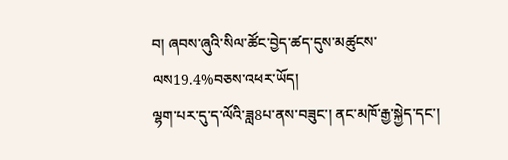བ། ཞབས་ཞུའི་སིལ་ཚོང་བྱེད་ཚད་དུས་མཚུངས་ལས19.4%བཅས་འཕར་ཡོད།
ལྷག་པར་དུ་ད་ལོའི་ཟླ8པ་ནས་བཟུང་། ནང་མཁོ་རྒྱ་སྐྱེད་དང་།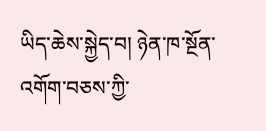ཡིད་ཆེས་སྐྱེད་བ། ཉེན་ཁ་སྔོན་འགོག་བཅས་ཀྱི་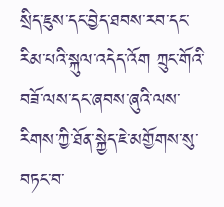སྲིད་ཇུས་དང་བྱེད་ཐབས་རབ་དང་རིམ་པའི་སྐུལ་འདེད་འོག ཀྲུང་གོའི་བཟོ་ལས་དང་ཞབས་ཞུའི་ལས་རིགས་ཀྱི་ཐོན་སྐྱེད་ཇེ་མགྱོགས་སུ་བཏང་བ་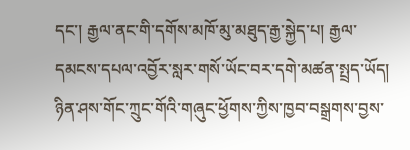དང་། རྒྱལ་ནང་གི་དགོས་མཁོ་མུ་མཐུད་རྒྱ་སྐྱེད་པ། རྒྱལ་དམངས་དཔལ་འབྱོར་སླར་གསོ་ཡོང་བར་དགེ་མཚན་སྤྲད་ཡོད། ཉིན་ཤས་གོང་ཀྲུང་གོའི་གཞུང་ཕྱོགས་ཀྱིས་ཁྱབ་བསྒྲགས་བྱས་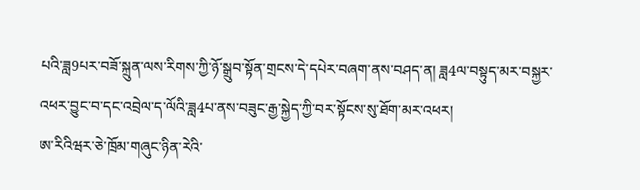པའི་ཟླ9པར་བཟོ་སྐྲུན་ལས་རིགས་ཀྱི་ཉོ་སྒྲུབ་སྟོན་གྲངས་དེ་དཔེར་བཞག་ནས་བཤད་ན། ཟླ4ལ་བསྟུད་མར་བསྐྱར་འཕར་བྱུང་བ་དང་འབྲེལ་ད་ལོའི་ཟླ4པ་ནས་བཟུང་རྒྱ་སྐྱེད་ཀྱི་བར་སྟོངས་སུ་ཐོག་མར་འཕར།
ཨ་རིའིཝར་ཅེ་ཁྲོམ་གཞུང་ཉིན་རེའི་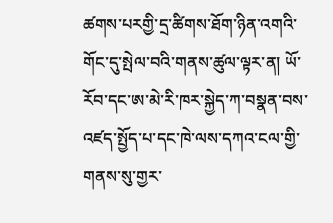ཚགས་པརགྱི་དྲ་ཚིགས་ཐོག་ཉིན་འགའི་གོང་དུ་སྤེལ་བའི་གནས་ཚུལ་ལྟར་ན། ཡོ་རོབ་དང་ཨ་མེ་རི་ཁར་སྐྱེད་ཀ་བསྣན་བས་འཛད་སྤྱོད་པ་དང་ཁེ་ལས་དཀའ་ངལ་གྱི་གནས་སུ་གྱར་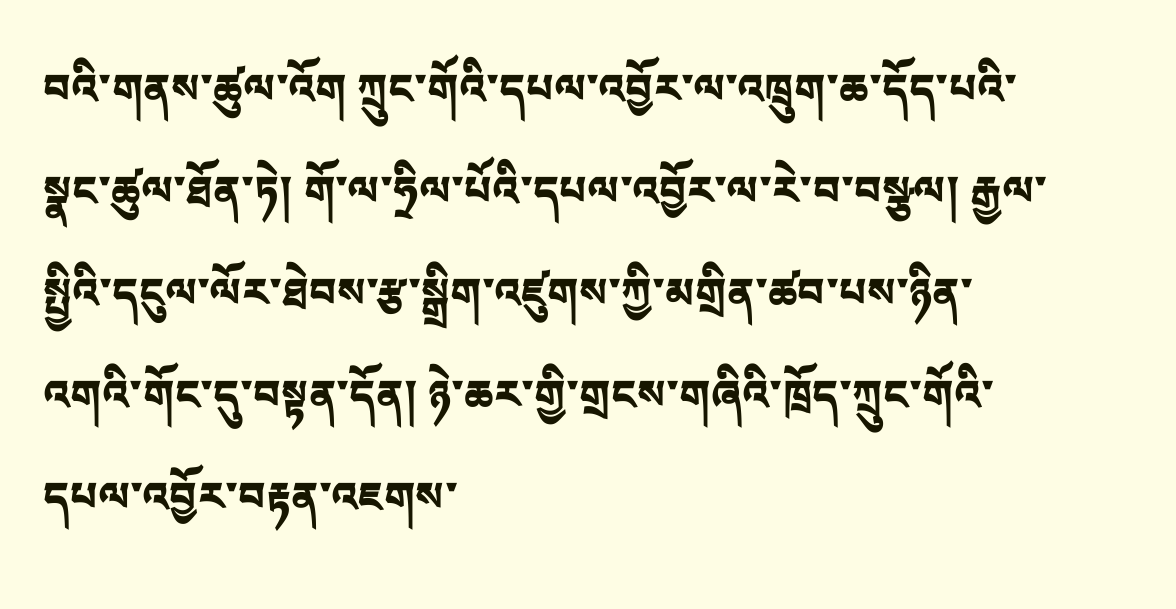བའི་གནས་ཚུལ་འོག ཀྲུང་གོའི་དཔལ་འབྱོར་ལ་འཁྲུག་ཆ་དོད་པའི་སྣང་ཚུལ་ཐོན་ཏེ། གོ་ལ་ཧྲིལ་པོའི་དཔལ་འབྱོར་ལ་རེ་བ་བསྩལ། རྒྱལ་སྤྱིའི་དངུལ་ལོར་ཐེབས་རྩ་སྒྲིག་འཛུགས་ཀྱི་མགྲིན་ཚབ་པས་ཉིན་འགའི་གོང་དུ་བསྟན་དོན། ཉེ་ཆར་གྱི་གྲངས་གཞིའི་ཁྲོད་ཀྲུང་གོའི་དཔལ་འབྱོར་བརྟན་འཇགས་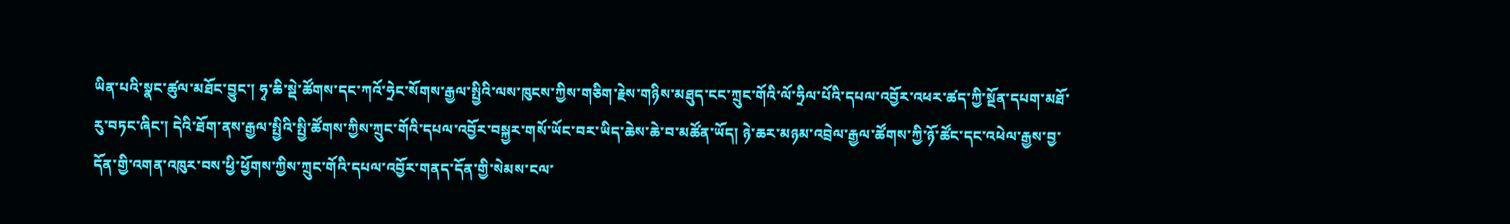ཡིན་པའི་སྣང་ཚུལ་མཐོང་བྱུང་། ཧྭ་ཆི་སྡེ་ཚོགས་དང་ཀའོ་ཧྲེང་སོགས་རྒྱལ་སྤྱིའི་ལས་ཁུངས་ཀྱིས་གཅིག་རྗེས་གཉིས་མཐུད་ངང་ཀྲུང་གོའི་ལོ་ཧྲིལ་པོའི་དཔལ་འབྱོར་འཕར་ཚད་ཀྱི་སྔོན་དཔག་མཐོ་རུ་བཏང་ཞིང་། དེའི་ཐོག་ནས་རྒྱལ་སྤྱིའི་སྤྱི་ཚོགས་ཀྱིས་ཀྲུང་གོའི་དཔལ་འབྱོར་བསྐྱར་གསོ་ཡོང་བར་ཡིད་ཆེས་ཆེ་བ་མཚོན་ཡོད། ཉེ་ཆར་མཉམ་འབྲེལ་རྒྱལ་ཚོགས་ཀྱི་ཉོ་ཚོང་དང་འཕེལ་རྒྱས་བྱ་དོན་གྱི་འགན་འཁུར་བས་ཕྱི་ཕྱོགས་ཀྱིས་ཀྲུང་གོའི་དཔལ་འབྱོར་གནད་དོན་གྱི་སེམས་ངལ་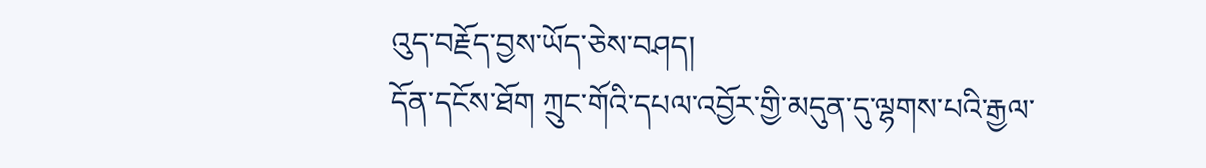འུད་བརྗོད་བྱས་ཡོད་ཅེས་བཤད།
དོན་དངོས་ཐོག ཀྲུང་གོའི་དཔལ་འབྱོར་གྱི་མདུན་དུ་ལྷགས་པའི་རྒྱལ་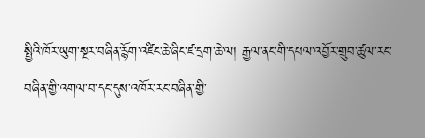སྤྱིའི་ཁོར་ཡུག་སྔར་བཞིན་རྙོག་འཛིང་ཆེ་ཞིང་ཛ་དྲག་ཆེ་ལ། རྒྱལ་ནང་གི་དཔལ་འབྱོར་གྲུབ་ཚུལ་རང་བཞིན་གྱི་འགལ་བ་དང་དུས་འཁོར་རང་བཞིན་གྱི་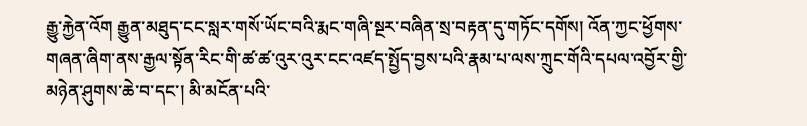རྒྱུ་རྐྱེན་འོག རྒྱུན་མཐུད་ངང་སླར་གསོ་ཡོང་བའི་རྨང་གཞི་སྔར་བཞིན་སྲ་བརྟན་དུ་གཏོང་དགོས། འོན་ཀྱང་ཕྱོགས་གཞན་ཞིག་ནས་རྒྱལ་སྟོན་རིང་གི་ཚ་ཚ་འུར་འུར་ངང་འཛད་སྤྱོད་བྱས་པའི་རྣམ་པ་ལས་ཀྲུང་གོའི་དཔལ་འབྱོར་གྱི་མཉེན་ཤུགས་ཆེ་བ་དང་། མི་མངོན་པའི་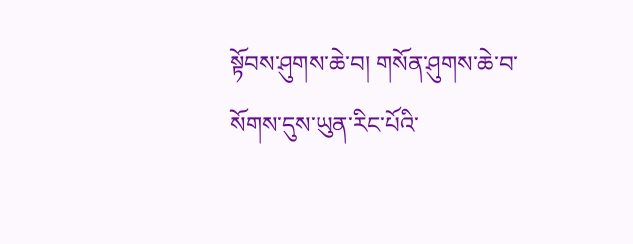སྟོབས་ཤུགས་ཆེ་བ། གསོན་ཤུགས་ཆེ་བ་སོགས་དུས་ཡུན་རིང་པོའི་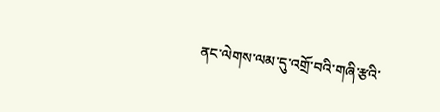ནང་ལེགས་ལམ་དུ་འགྲོ་བའི་གཞི་རྩའི་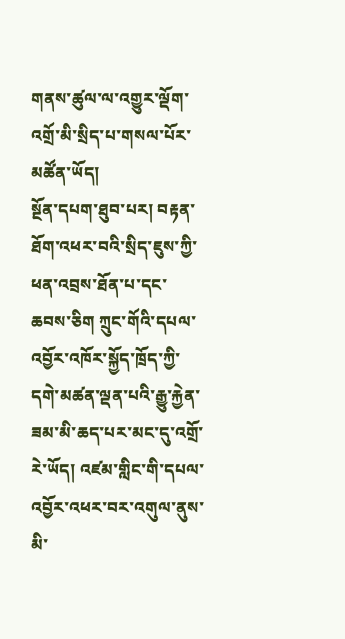གནས་ཚུལ་ལ་འགྱུར་ལྡོག་འགྲོ་མི་སྲིད་པ་གསལ་པོར་མཚོན་ཡོད།
སྔོན་དཔག་ཐུབ་པར། བརྟན་ཐོག་འཕར་བའི་སྲིད་ཇུས་ཀྱི་ཕན་འབྲས་ཐོན་པ་དང་ཆབས་ཅིག ཀྲུང་གོའི་དཔལ་འབྱོར་འཁོར་སྐྱོད་ཁྲོད་ཀྱི་དགེ་མཚན་ལྡན་པའི་རྒྱུ་རྐྱེན་ཟམ་མི་ཆད་པར་མང་དུ་འགྲོ་རེ་ཡོད། འཛམ་གླིང་གི་དཔལ་འབྱོར་འཕར་བར་འགུལ་ནུས་མི་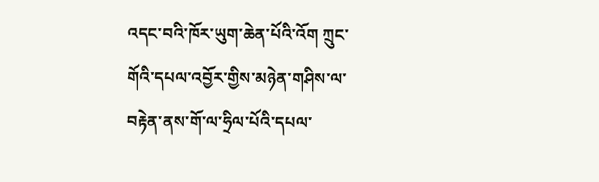འདང་བའི་ཁོར་ཡུག་ཆེན་པོའི་འོག ཀྲུང་གོའི་དཔལ་འབྱོར་གྱིས་མཉེན་གཤིས་ལ་བརྟེན་ནས་གོ་ལ་ཧྲིལ་པོའི་དཔལ་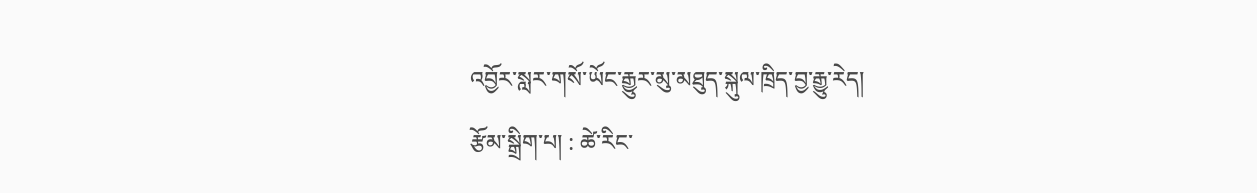འབྱོར་སླར་གསོ་ཡོང་རྒྱུར་མུ་མཐུད་སྐུལ་ཁྲིད་བྱ་རྒྱུ་རེད།
རྩོམ་སྒྲིག་པ། : ཚེ་རིང་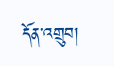དོན་འགྲུབ།